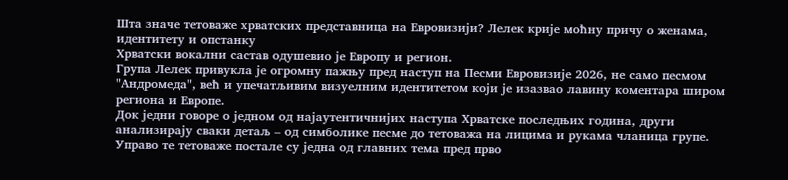Шта значе тетоваже хрватских представница на Евровизији? Лелек крије моћну причу о женама, идентитету и опстанку
Хрватски вокални састав одушевио је Европу и регион.
Група Лелек привукла је огромну пажњу пред наступ на Песми Евровизије 2026, не само песмом "Андромеда", већ и упечатљивим визуелним идентитетом који је изазвао лавину коментара широм региона и Европе.
Док једни говоре о једном од најаутентичнијих наступа Хрватске последњих година, други анализирају сваки детаљ – од симболике песме до тетоважа на лицима и рукама чланица групе. Управо те тетоваже постале су једна од главних тема пред прво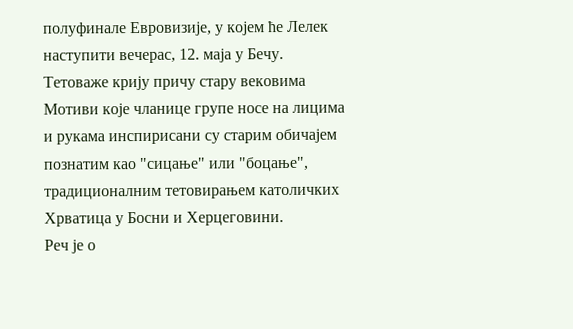полуфинале Евровизије, у којем ће Лелек наступити вечерас, 12. маја у Бечу.
Тетоваже крију причу стару вековима
Мотиви које чланице групе носе на лицима и рукама инспирисани су старим обичајем познатим као "сицање" или "боцање", традиционалним тетовирањем католичких Хрватица у Босни и Херцеговини.
Реч је о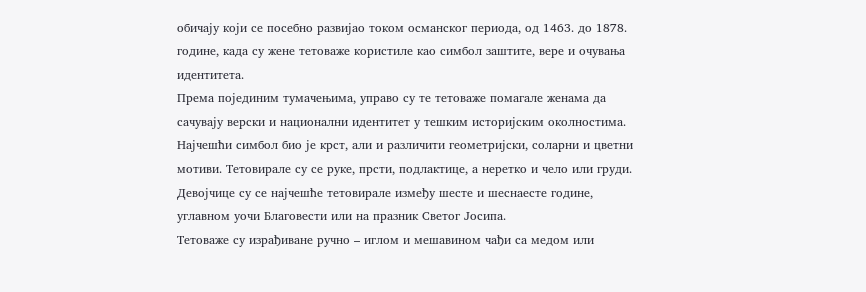обичају који се посебно развијао током османског периода, од 1463. до 1878. године, када су жене тетоваже користиле као симбол заштите, вере и очувања идентитета.
Према појединим тумачењима, управо су те тетоваже помагале женама да сачувају верски и национални идентитет у тешким историјским околностима.
Најчешћи симбол био је крст, али и различити геометријски, соларни и цветни мотиви. Тетовирале су се руке, прсти, подлактице, а неретко и чело или груди. Девојчице су се најчешће тетовирале између шесте и шеснаесте године, углавном уочи Благовести или на празник Светог Јосипа.
Тетоваже су израђиване ручно – иглом и мешавином чађи са медом или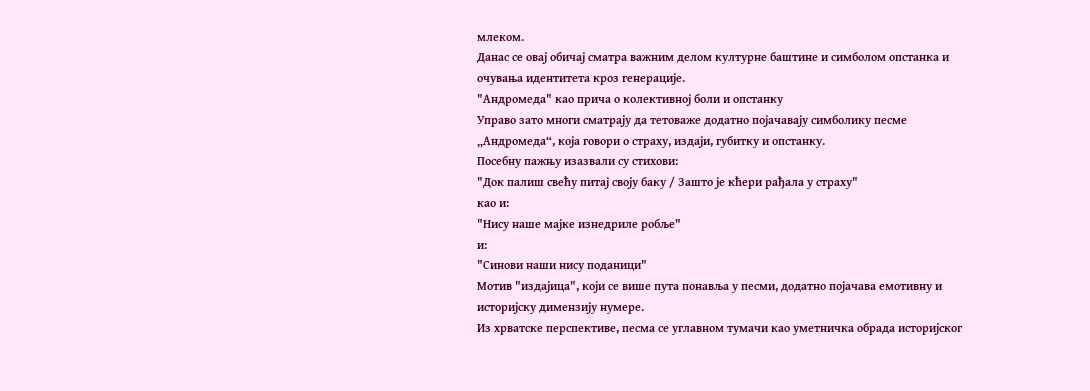млеком.
Данас се овај обичај сматра важним делом културне баштине и симболом опстанка и очувања идентитета кроз генерације.
"Андромеда" као прича о колективној боли и опстанку
Управо зато многи сматрају да тетоваже додатно појачавају симболику песме „Андромеда“, која говори о страху, издаји, губитку и опстанку.
Посебну пажњу изазвали су стихови:
"Док палиш свећу питај своју баку / Зашто је кћери рађала у страху"
као и:
"Нису наше мајке изнедриле робље"
и:
"Синови наши нису поданици"
Мотив "издајица", који се више пута понавља у песми, додатно појачава емотивну и историјску димензију нумере.
Из хрватске перспективе, песма се углавном тумачи као уметничка обрада историјског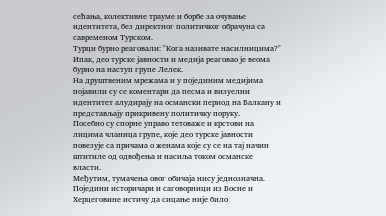сећања, колективне трауме и борбе за очување идентитета, без директног политичког обрачуна са савременом Турском.
Турци бурно реаговали: "Кога називате насилницима?"
Ипак, део турске јавности и медија реаговао је веома бурно на наступ групе Лелек.
На друштвеним мрежама и у појединим медијима појавили су се коментари да песма и визуелни идентитет алудирају на османски период на Балкану и представљају прикривену политичку поруку.
Посебно су спорне управо тетоваже и крстови на лицима чланица групе, које део турске јавности повезује са причама о женама које су се на тај начин штитиле од одвођења и насиља током османске власти.
Међутим, тумачења овог обичаја нису једнозначна.
Поједини историчари и саговорници из Босне и Херцеговине истичу да сицање није било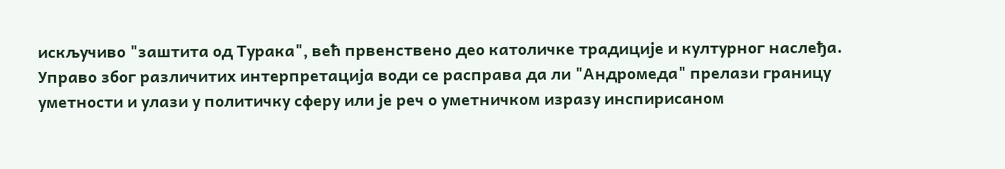искључиво "заштита од Турака", већ првенствено део католичке традиције и културног наслеђа.
Управо због различитих интерпретација води се расправа да ли "Андромеда" прелази границу уметности и улази у политичку сферу или је реч о уметничком изразу инспирисаном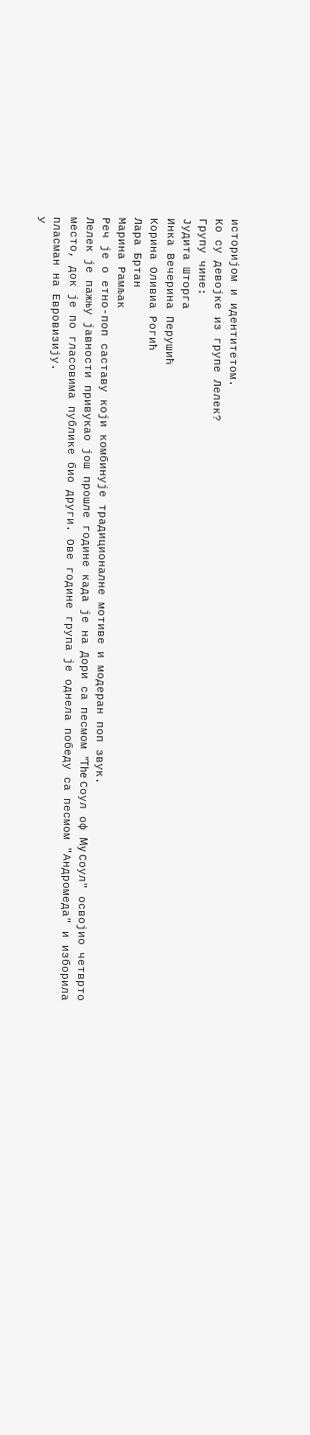историјом и идентитетом.
Ко су девојке из групе Лелек?
Групу чине:
Јудита Шторга
Инка Вечерина Перушић
Корина Оливиа Рогић
Лара Бртан
Марина Рамљак
Реч је о етно-поп саставу који комбинује традиционалне мотиве и модеран поп звук.
Лелек је пажњу јавности привукао још прошле године када је на Дори са песмом "The Соул оф My Соул" освојио четврто место, док је по гласовима публике био други. Ове године група је однела победу са песмом "Андромеда" и изборила пласман на Евровизију.
У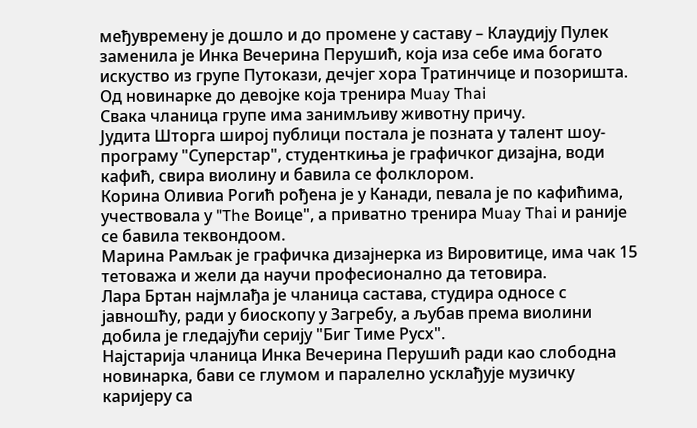међувремену је дошло и до промене у саставу – Клаудију Пулек заменила је Инка Вечерина Перушић, која иза себе има богато искуство из групе Путокази, дечјег хора Тратинчице и позоришта.
Од новинарке до девојке која тренира Muay Thai
Свака чланица групе има занимљиву животну причу.
Јудита Шторга широј публици постала је позната у талент шоу-програму "Суперстар", студенткиња је графичког дизајна, води кафић, свира виолину и бавила се фолклором.
Корина Оливиа Рогић рођена је у Канади, певала је по кафићима, учествовала у "The Воице", а приватно тренира Muay Thai и раније се бавила теквондоом.
Марина Рамљак је графичка дизајнерка из Вировитице, има чак 15 тетоважа и жели да научи професионално да тетовира.
Лара Бртан најмлађа је чланица састава, студира односе с јавношћу, ради у биоскопу у Загребу, а љубав према виолини добила је гледајући серију "Биг Тиме Русх".
Најстарија чланица Инка Вечерина Перушић ради као слободна новинарка, бави се глумом и паралелно усклађује музичку каријеру са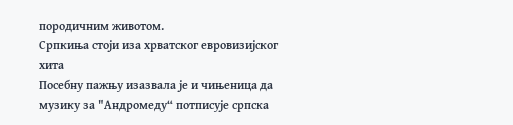породичним животом.
Српкиња стоји иза хрватског евровизијског хита
Посебну пажњу изазвала је и чињеница да музику за "Андромеду“ потписује српска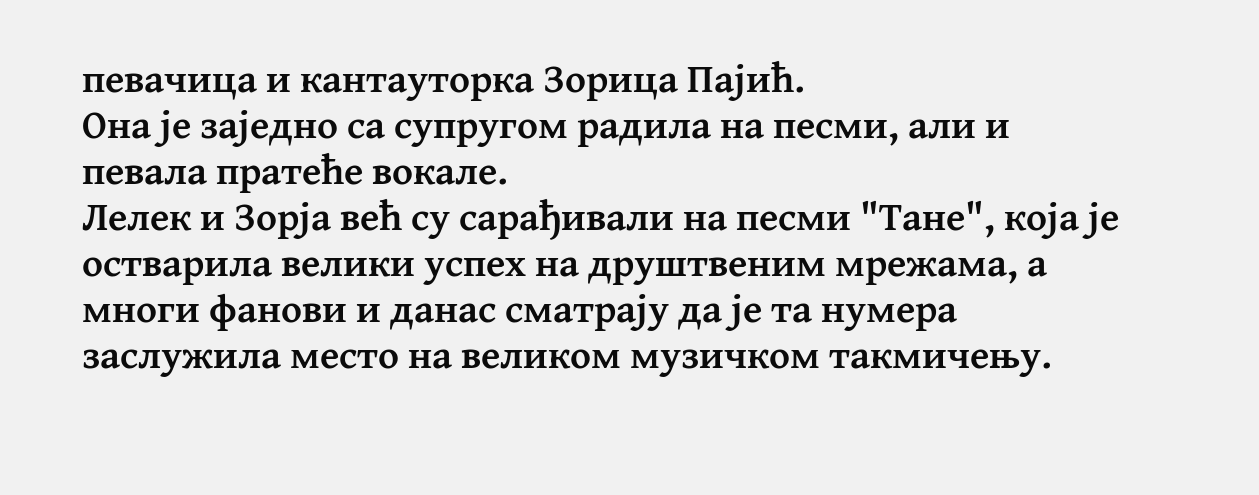певачица и кантауторка Зорица Пајић.
Она је заједно са супругом радила на песми, али и певала пратеће вокале.
Лелек и Зорја већ су сарађивали на песми "Тане", која је остварила велики успех на друштвеним мрежама, а многи фанови и данас сматрају да је та нумера заслужила место на великом музичком такмичењу.